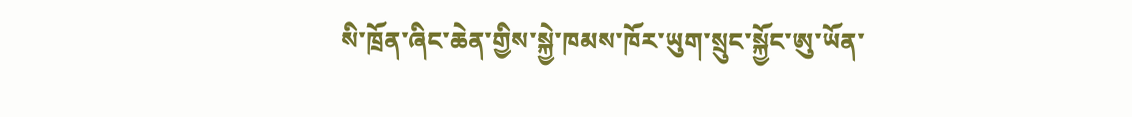སི་ཁྲོན་ཞིང་ཆེན་གྱིས་སྐྱེ་ཁམས་ཁོར་ཡུག་སྲུང་སྐྱོང་ཨུ་ཡོན་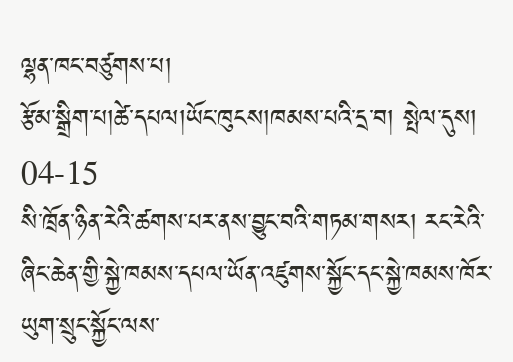ལྷན་ཁང་བཙུགས་པ།
རྩོམ་སྒྲིག་པ།ཚེ་དཔལ།ཡོང་ཁུངས།ཁམས་པའི་དྲ་བ། སྤེལ་དུས། 04-15
སི་ཁྲོན་ཉིན་རེའི་ཚགས་པར་ནས་བྱུང་བའི་གཏམ་གསར། རང་རེའི་ཞིང་ཆེན་གྱི་སྐྱེ་ཁམས་དཔལ་ཡོན་འཛུགས་སྐྱོང་དང་སྐྱེ་ཁམས་ཁོར་ཡུག་སྲུང་སྐྱོང་ལས་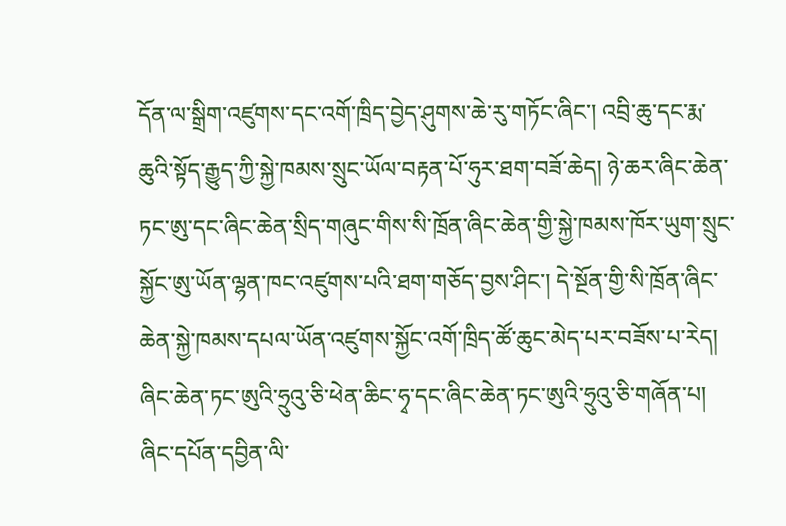དོན་ལ་སྒྲིག་འཛུགས་དང་འགོ་ཁྲིད་བྱེད་ཤུགས་ཆེ་རུ་གཏོང་ཞིང་། འབྲི་ཆུ་དང་རྨ་ཆུའི་སྟོད་རྒྱུད་ཀྱི་སྐྱེ་ཁམས་སྲུང་ཡོལ་བརྟན་པོ་ཧུར་ཐག་བཟོ་ཆེད། ཉེ་ཆར་ཞིང་ཆེན་ཏང་ཨུ་དང་ཞིང་ཆེན་སྲིད་གཞུང་གིས་སི་ཁྲོན་ཞིང་ཆེན་གྱི་སྐྱེ་ཁམས་ཁོར་ཡུག་སྲུང་སྐྱོང་ཨུ་ཡོན་ལྷན་ཁང་འཛུགས་པའི་ཐག་གཅོད་བྱས་ཤིང་། དེ་སྔོན་གྱི་སི་ཁྲོན་ཞིང་ཆེན་སྐྱེ་ཁམས་དཔལ་ཡོན་འཛུགས་སྐྱོང་འགོ་ཁྲིད་ཚོ་ཆུང་མེད་པར་བཟོས་པ་རེད། ཞིང་ཆེན་ཏང་ཨུའི་ཧྲུའུ་ཅི་ཕེན་ཆིང་ཧྭ་དང་ཞིང་ཆེན་ཏང་ཨུའི་ཧྲུའུ་ཅི་གཞོན་པ། ཞིང་དཔོན་དབྱིན་ལི་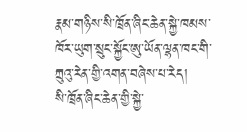རྣམ་གཉིས་སི་ཁྲོན་ཞིང་ཆེན་སྐྱེ་ཁམས་ཁོར་ཡུག་སྲུང་སྐྱོང་ཨུ་ཡོན་ལྷན་ཁང་གི་ཀྲུའུ་རེན་གྱི་འགན་བཞེས་པ་རེད།
སི་ཁྲོན་ཞིང་ཆེན་གྱི་སྐྱེ་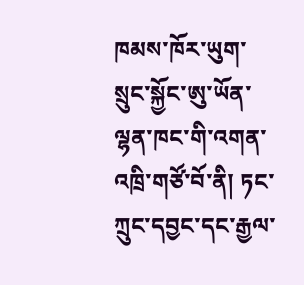ཁམས་ཁོར་ཡུག་སྲུང་སྐྱོང་ཨུ་ཡོན་ལྷན་ཁང་གི་འགན་འཁྲི་གཙོ་བོ་ནི། ཏང་ཀྲུང་དབྱང་དང་རྒྱལ་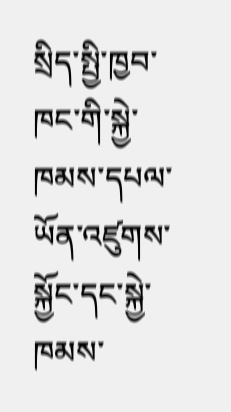སྲིད་སྤྱི་ཁྱབ་ཁང་གི་སྐྱེ་ཁམས་དཔལ་ཡོན་འཛུགས་སྐྱོང་དང་སྐྱེ་ཁམས་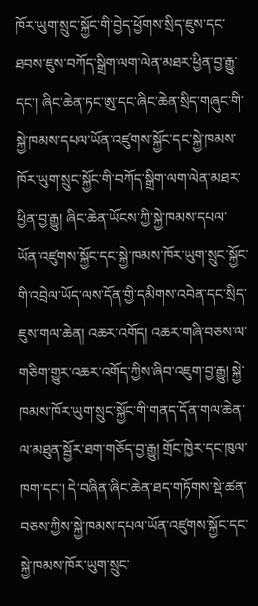ཁོར་ཡུག་སྲུང་སྐྱོང་གི་བྱེད་ཕྱོགས་སྲིད་ཇུས་དང་ཐབས་ཇུས་བཀོད་སྒྲིག་ལག་ལེན་མཐར་ཕྱིན་བྱ་རྒྱུ་དང་། ཞིང་ཆེན་ཏང་ཨུ་དང་ཞིང་ཆེན་སྲིད་གཞུང་གི་སྐྱེ་ཁམས་དཔལ་ཡོན་འཛུགས་སྐྱོང་དང་སྐྱེ་ཁམས་ཁོར་ཡུག་སྲུང་སྐྱོང་གི་བཀོད་སྒྲིག་ལག་ལེན་མཐར་ཕྱིན་བྱ་རྒྱུ། ཞིང་ཆེན་ཡོངས་ཀྱི་སྐྱེ་ཁམས་དཔལ་ཡོན་འཛུགས་སྐྱོང་དང་སྐྱེ་ཁམས་ཁོར་ཡུག་སྲུང་སྐྱོང་གི་འབྲེལ་ཡོད་ལས་དོན་གྱི་དམིགས་འབེན་དང་སྲིད་ཇུས་གལ་ཆེན། འཆར་འགོད། འཆར་གཞི་བཅས་ལ་གཅིག་གྱུར་འཆར་འགོད་ཀྱིས་ཞིབ་འཇུག་བྱ་རྒྱུ། སྐྱེ་ཁམས་ཁོར་ཡུག་སྲུང་སྐྱོང་གི་གནད་དོན་གལ་ཆེན་ལ་མཐུན་སྦྱོར་ཐག་གཅོད་བྱ་རྒྱུ། གྲོང་ཁྱེར་དང་ཁུལ་ཁག་དང་། དེ་བཞིན་ཞིང་ཆེན་ཐད་གཏོགས་སྡེ་ཚན་བཅས་ཀྱིས་སྐྱེ་ཁམས་དཔལ་ཡོན་འཛུགས་སྐྱོང་དང་སྐྱེ་ཁམས་ཁོར་ཡུག་སྲུང་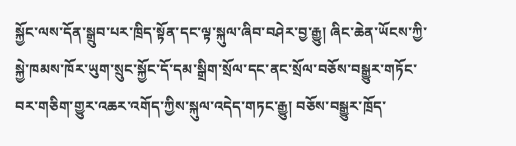སྐྱོང་ལས་དོན་སྒྲུབ་པར་ཁྲིད་སྟོན་དང་ལྟ་སྐུལ་ཞིབ་བཤེར་བྱ་རྒྱུ། ཞིང་ཆེན་ཡོངས་ཀྱི་སྐྱེ་ཁམས་ཁོར་ཡུག་སྲུང་སྐྱོང་དོ་དམ་སྒྲིག་སྲོལ་དང་ནང་སྲོལ་བཅོས་བསྒྱུར་གཏོང་བར་གཅིག་གྱུར་འཆར་འགོད་ཀྱིས་སྐུལ་འདེད་གཏང་རྒྱུ། བཅོས་བསྒྱུར་ཁྲོད་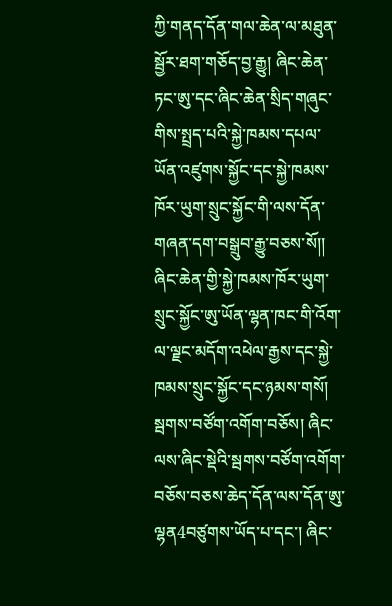ཀྱི་གནད་དོན་གལ་ཆེན་ལ་མཐུན་སྦྱོར་ཐག་གཅོད་བྱ་རྒྱུ། ཞིང་ཆེན་ཏང་ཨུ་དང་ཞིང་ཆེན་སྲིད་གཞུང་གིས་སྤྲད་པའི་སྐྱེ་ཁམས་དཔལ་ཡོན་འཛུགས་སྐྱོང་དང་སྐྱེ་ཁམས་ཁོར་ཡུག་སྲུང་སྐྱོང་གི་ལས་དོན་གཞན་དག་བསྒྲུབ་རྒྱུ་བཅས་སོ།།
ཞིང་ཆེན་གྱི་སྐྱེ་ཁམས་ཁོར་ཡུག་སྲུང་སྐྱོང་ཨུ་ཡོན་ལྷན་ཁང་གི་འོག་ལ་ལྗང་མདོག་འཕེལ་རྒྱས་དང་སྐྱེ་ཁམས་སྲུང་སྐྱོང་དང་ཉམས་གསོ། སྦགས་བཙོག་འགོག་བཅོས། ཞིང་ལས་ཞིང་སྡེའི་སྦགས་བཙོག་འགོག་བཅོས་བཅས་ཆེད་དོན་ལས་དོན་ཨུ་ལྷན4བཙུགས་ཡོད་པ་དང་། ཞིང་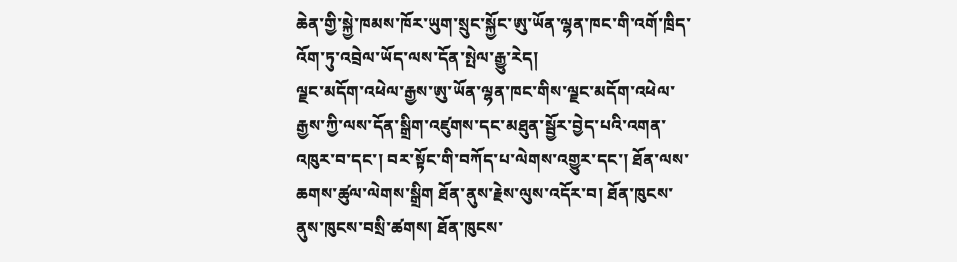ཆེན་གྱི་སྐྱེ་ཁམས་ཁོར་ཡུག་སྲུང་སྐྱོང་ཨུ་ཡོན་ལྷན་ཁང་གི་འགོ་ཁྲིད་འོག་ཏུ་འབྲེལ་ཡོད་ལས་དོན་སྤེལ་རྒྱུ་རེད།
ལྗང་མདོག་འཕེལ་རྒྱས་ཨུ་ཡོན་ལྷན་ཁང་གིས་ལྗང་མདོག་འཕེལ་རྒྱས་ཀྱི་ལས་དོན་སྒྲིག་འཛུགས་དང་མཐུན་སྦྱོར་བྱེད་པའི་འགན་འཁུར་བ་དང་། བར་སྟོང་གི་བཀོད་པ་ལེགས་འགྱུར་དང་། ཐོན་ལས་ཆགས་ཚུལ་ལེགས་སྒྲིག ཐོན་ནུས་རྗེས་ལུས་འདོར་བ། ཐོན་ཁུངས་ནུས་ཁུངས་བསྲི་ཚགས། ཐོན་ཁུངས་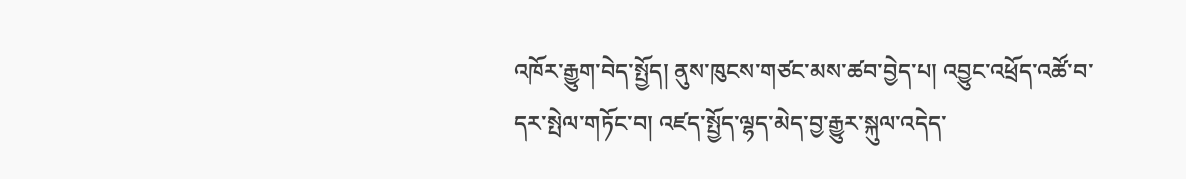འཁོར་རྒྱུག་བེད་སྤྱོད། ནུས་ཁུངས་གཙང་མས་ཚབ་བྱེད་པ། འབྱུང་འཕྲོད་འཚོ་བ་དར་སྤེལ་གཏོང་བ། འཛད་སྤྱོད་ལྷད་མེད་བྱ་རྒྱུར་སྐུལ་འདེད་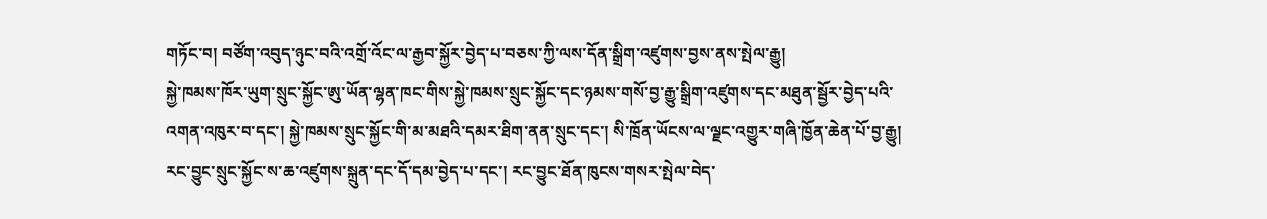གཏོང་བ། བཙོག་འབུད་ཉུང་བའི་འགྲོ་འོང་ལ་རྒྱབ་སྐྱོར་བྱེད་པ་བཅས་ཀྱི་ལས་དོན་སྒྲིག་འཛུགས་བྱས་ནས་སྤེལ་རྒྱུ།
སྐྱེ་ཁམས་ཁོར་ཡུག་སྲུང་སྐྱོང་ཨུ་ཡོན་ལྷན་ཁང་གིས་སྐྱེ་ཁམས་སྲུང་སྐྱོང་དང་ཉམས་གསོ་བྱ་རྒྱུ་སྒྲིག་འཛུགས་དང་མཐུན་སྦྱོར་བྱེད་པའི་འགན་འཁུར་བ་དང་། སྐྱེ་ཁམས་སྲུང་སྐྱོང་གི་མ་མཐའི་དམར་ཐིག་ནན་སྲུང་དང་། སི་ཁྲོན་ཡོངས་ལ་ལྗང་འགྱུར་གཞི་ཁྱོན་ཆེན་པོ་བྱ་རྒྱུ། རང་བྱུང་སྲུང་སྐྱོང་ས་ཆ་འཛུགས་སྐྲུན་དང་དོ་དམ་བྱེད་པ་དང་། རང་བྱུང་ཐོན་ཁུངས་གསར་སྤེལ་བེད་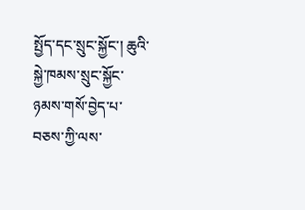སྤྱོད་དང་སྲུང་སྐྱོང་། ཆུའི་སྐྱེ་ཁམས་སྲུང་སྐྱོང་ཉམས་གསོ་བྱེད་པ་བཅས་ཀྱི་ལས་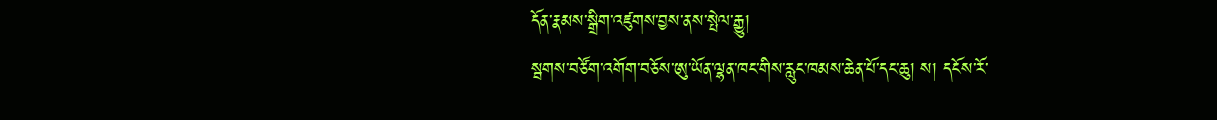དོན་རྣམས་སྒྲིག་འཛུགས་བྱས་ནས་སྤེལ་རྒྱུ།
སྦགས་བཙོག་འགོག་བཅོས་ཨུ་ཡོན་ལྷན་ཁང་གིས་རླུང་ཁམས་ཆེན་པོ་དང་ཆུ། ས། དངོས་རོ་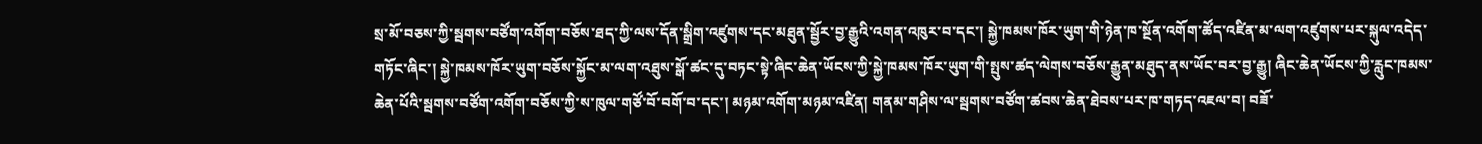སྲ་མོ་བཅས་ཀྱི་སྦགས་བཙོག་འགོག་བཅོས་ཐད་ཀྱི་ལས་དོན་སྒྲིག་འཛུགས་དང་མཐུན་སྦྱོར་བྱ་རྒྱུའི་འགན་འཁུར་བ་དང་། སྐྱེ་ཁམས་ཁོར་ཡུག་གི་ཉེན་ཁ་སྔོན་འགོག་ཚོད་འཛིན་མ་ལག་འཛུགས་པར་སྐུལ་འདེད་གཏོང་ཞིང་། སྐྱེ་ཁམས་ཁོར་ཡུག་བཅོས་སྐྱོང་མ་ལག་འཐུས་སྒོ་ཚང་དུ་བཏང་སྟེ་ཞིང་ཆེན་ཡོངས་ཀྱི་སྐྱེ་ཁམས་ཁོར་ཡུག་གི་སྤུས་ཚད་ལེགས་བཅོས་རྒྱུན་མཐུད་ནས་ཡོང་བར་བྱ་རྒྱུ། ཞིང་ཆེན་ཡོངས་ཀྱི་རླུང་ཁམས་ཆེན་པོའི་སྦགས་བཙོག་འགོག་བཅོས་ཀྱི་ས་ཁུལ་གཙོ་བོ་བགོ་བ་དང་། མཉམ་འགོག་མཉམ་འཛིན། གནམ་གཤིས་ལ་སྦགས་བཙོག་ཚབས་ཆེན་ཐེབས་པར་ཁ་གཏད་འཇལ་བ། བཟོ་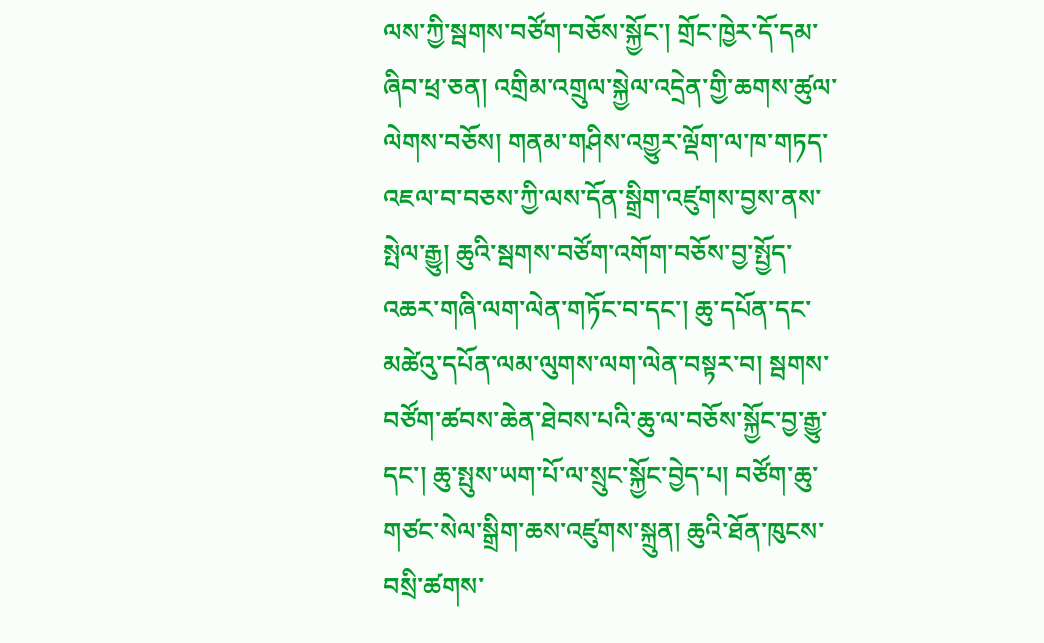ལས་ཀྱི་སྦགས་བཙོག་བཅོས་སྐྱོང་། གྲོང་ཁྱེར་དོ་དམ་ཞིབ་ཕྲ་ཅན། འགྲིམ་འགྲུལ་སྐྱེལ་འདྲེན་གྱི་ཆགས་ཚུལ་ལེགས་བཅོས། གནམ་གཤིས་འགྱུར་ལྡོག་ལ་ཁ་གཏད་འཇལ་བ་བཅས་ཀྱི་ལས་དོན་སྒྲིག་འཛུགས་བྱས་ནས་སྤེལ་རྒྱུ། ཆུའི་སྦགས་བཙོག་འགོག་བཅོས་བྱ་སྤྱོད་འཆར་གཞི་ལག་ལེན་གཏོང་བ་དང་། ཆུ་དཔོན་དང་མཚེའུ་དཔོན་ལམ་ལུགས་ལག་ལེན་བསྟར་བ། སྦགས་བཙོག་ཚབས་ཆེན་ཐེབས་པའི་ཆུ་ལ་བཅོས་སྐྱོང་བྱ་རྒྱུ་དང་། ཆུ་སྤུས་ཡག་པོ་ལ་སྲུང་སྐྱོང་བྱེད་པ། བཙོག་ཆུ་གཙང་སེལ་སྒྲིག་ཆས་འཛུགས་སྐྲུན། ཆུའི་ཐོན་ཁུངས་བསྲི་ཚགས་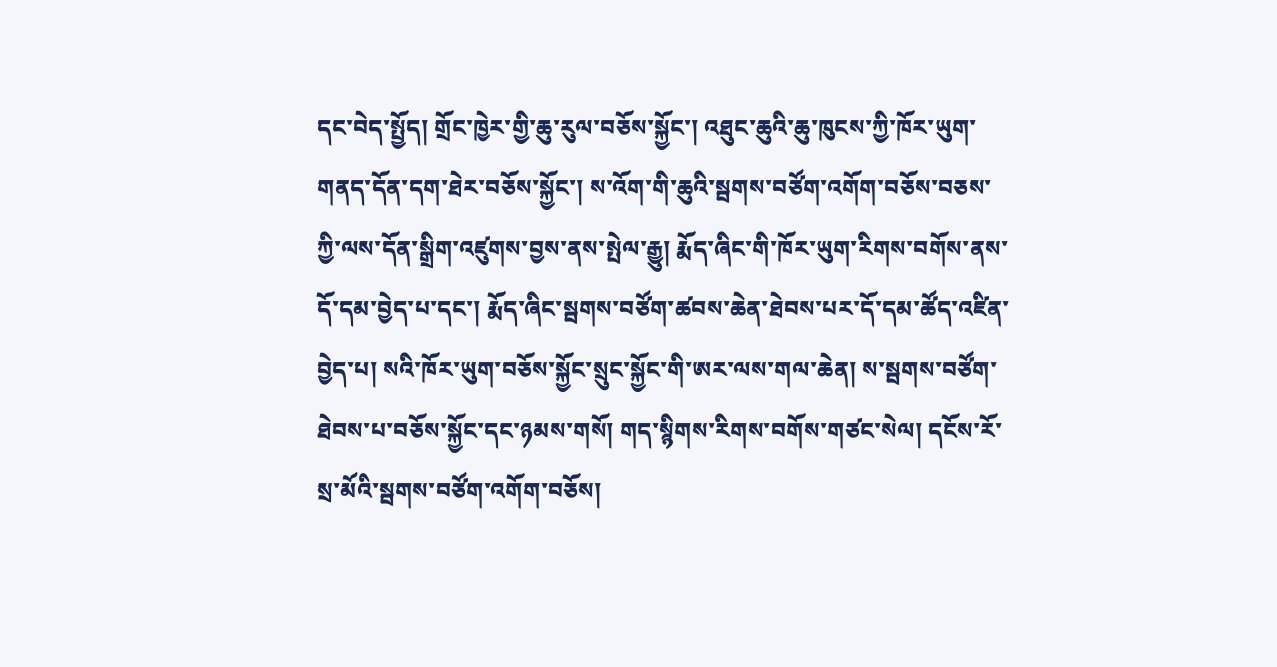དང་བེད་སྤྱོད། གྲོང་ཁྱེར་གྱི་ཆུ་རུལ་བཅོས་སྐྱོང་། འཐུང་ཆུའི་ཆུ་ཁུངས་ཀྱི་ཁོར་ཡུག་གནད་དོན་དག་ཐེར་བཅོས་སྐྱོང་། ས་འོག་གི་ཆུའི་སྦགས་བཙོག་འགོག་བཅོས་བཅས་ཀྱི་ལས་དོན་སྒྲིག་འཛུགས་བྱས་ནས་སྤེལ་རྒྱུ། རྨོད་ཞིང་གི་ཁོར་ཡུག་རིགས་བགོས་ནས་དོ་དམ་བྱེད་པ་དང་། རྨོད་ཞིང་སྦགས་བཙོག་ཚབས་ཆེན་ཐེབས་པར་དོ་དམ་ཚོད་འཛིན་བྱེད་པ། སའི་ཁོར་ཡུག་བཅོས་སྐྱོང་སྲུང་སྐྱོང་གི་ཨར་ལས་གལ་ཆེན། ས་སྦགས་བཙོག་ཐེབས་པ་བཅོས་སྐྱོང་དང་ཉམས་གསོ། གད་སྙིགས་རིགས་བགོས་གཙང་སེལ། དངོས་རོ་སྲ་མོའི་སྦགས་བཙོག་འགོག་བཅོས།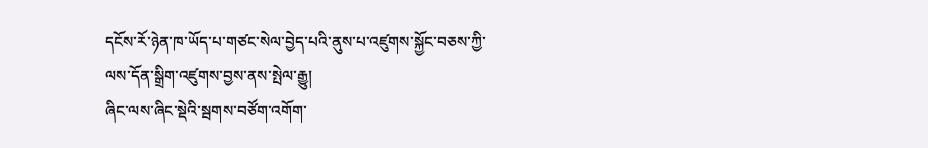དངོས་རོ་ཉེན་ཁ་ཡོད་པ་གཙང་སེལ་བྱེད་པའི་ནུས་པ་འཛུགས་སྐྱོང་བཅས་ཀྱི་ལས་དོན་སྒྲིག་འཛུགས་བྱས་ནས་སྤེལ་རྒྱུ།
ཞིང་ལས་ཞིང་སྡེའི་སྦགས་བཙོག་འགོག་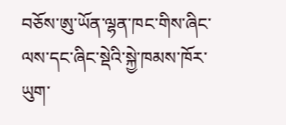བཅོས་ཨུ་ཡོན་ལྷན་ཁང་གིས་ཞིང་ལས་དང་ཞིང་སྡེའི་སྐྱེ་ཁམས་ཁོར་ཡུག་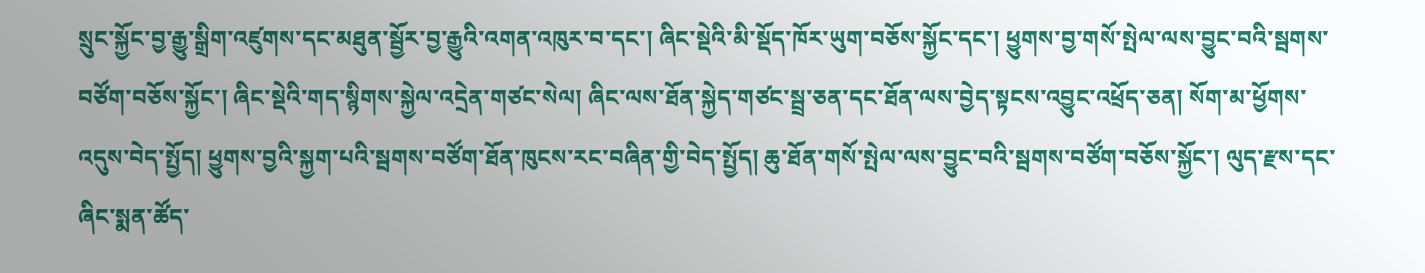སྲུང་སྐྱོང་བྱ་རྒྱུ་སྒྲིག་འཛུགས་དང་མཐུན་སྦྱོར་བྱ་རྒྱུའི་འགན་འཁུར་བ་དང་། ཞིང་སྡེའི་མི་སྡོད་ཁོར་ཡུག་བཅོས་སྐྱོང་དང་། ཕྱུགས་བྱ་གསོ་སྤེལ་ལས་བྱུང་བའི་སྦགས་བཙོག་བཅོས་སྐྱོང་། ཞིང་སྡེའི་གད་སྙིགས་སྐྱེལ་འདྲེན་གཙང་སེལ། ཞིང་ལས་ཐོན་སྐྱེད་གཙང་སྦྲ་ཅན་དང་ཐོན་ལས་བྱེད་སྟངས་འབྱུང་འཕྲོད་ཅན། སོག་མ་ཕྱོགས་འདུས་བེད་སྤྱོད། ཕྱུགས་བྱའི་སྐྱག་པའི་སྦགས་བཙོག་ཐོན་ཁུངས་རང་བཞིན་གྱི་བེད་སྤྱོད། ཆུ་ཐོན་གསོ་སྤེལ་ལས་བྱུང་བའི་སྦགས་བཙོག་བཅོས་སྐྱོང་། ལུད་རྫས་དང་ཞིང་སྨན་ཚོད་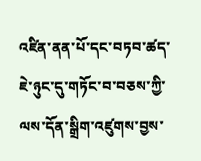འཛིན་ནན་པོ་དང་བཏབ་ཚད་ཇེ་ཉུང་དུ་གཏོང་བ་བཅས་ཀྱི་ལས་དོན་སྒྲིག་འཛུགས་བྱས་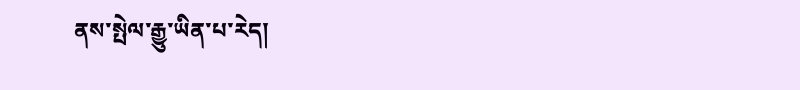ནས་སྤེལ་རྒྱུ་ཡིན་པ་རེད།